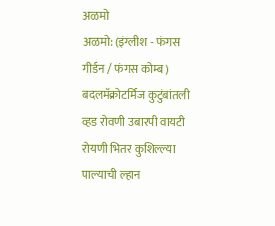अळमो
अळमो: (इंग्लीश - फंगस गीर्डन / फंगस कोम्ब)
बदलमॅक्रोटर्मिज कुटुंबांतली व्हड रोवणी उबारपी वायटी रोयणी भितर कुशिल्ल्या पाल्याची ल्हान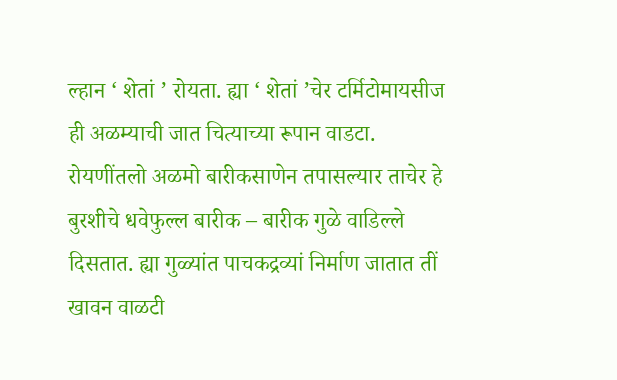ल्हान ‘ शेतां ’ रोयता. ह्या ‘ शेतां ’चेर टर्मिटोमायसीज ही अळम्याची जात चित्याच्या रूपान वाडटा. रोयणींतलो अळमो बारीकसाणेन तपासल्यार ताचेर हे बुरशीचे धवेफुल्ल बारीक – बारीक गुळे वाडिल्ले दिसतात. ह्या गुळ्यांत पाचकद्रव्यां निर्माण जातात तीं खावन वाळटी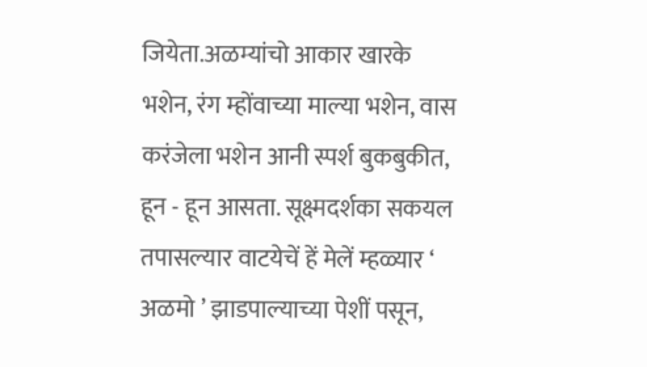जियेता.अळम्यांचो आकार खारके भशेन, रंग म्होंवाच्या माल्या भशेन, वास करंजेला भशेन आनी स्पर्श बुकबुकीत, हून - हून आसता. सूक्ष्मदर्शका सकयल तपासल्यार वाटयेचें हें मेलें म्हळ्यार ‘ अळमो ’ झाडपाल्याच्या पेशीं पसून,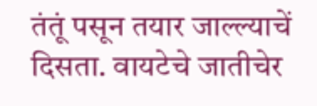तंतूं पसून तयार जाल्ल्याचें दिसता. वायटेचे जातीचेर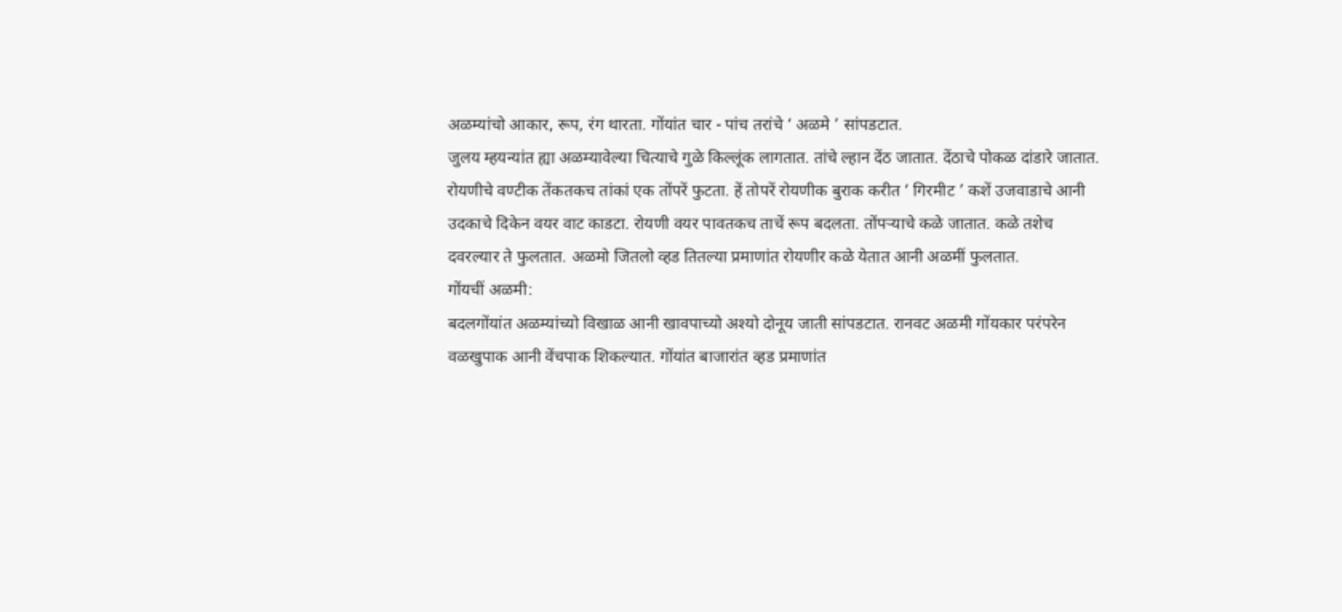अळम्यांचो आकार, रूप, रंग थारता. गोंयांत चार - पांच तरांचे ‘ अळमे ’ सांपडटात.
जुलय म्हयन्यांत ह्या अळम्यावेल्या चित्याचे गुळे किल्लूंक लागतात. तांचे ल्हान देंठ जातात. देंठाचे पोकळ दांडारे जातात. रोयणीचे वण्टीक तेंकतकच तांकां एक तोंपरें फुटता. हें तोपरें रोयणीक बुराक करीत ‘ गिरमीट ’ कशें उजवाडाचे आनी उदकाचे दिकेन वयर वाट काडटा. रोयणी वयर पावतकच ताचें रूप बदलता. तोंपऱ्याचे कळे जातात. कळे तशेच दवरल्यार ते फुलतात. अळमो जितलो व्हड तितल्या प्रमाणांत रोयणीर कळे येतात आनी अळमीं फुलतात.
गोंयचीं अळमी:
बदलगोंयांत अळम्यांच्यो विखाळ आनी खावपाच्यो अश्यो दोनूय जाती सांपडटात. रानवट अळमी गोंयकार परंपरेन वळखुपाक आनी वेंचपाक शिकल्यात. गोंयांत बाजारांत व्हड प्रमाणांत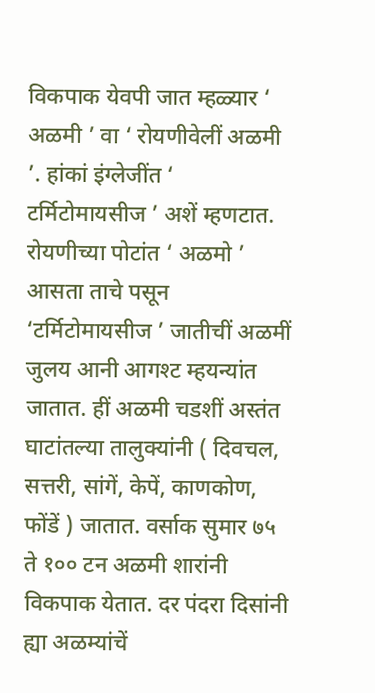विकपाक येवपी जात म्हळ्यार ‘ अळमी ’ वा ‘ रोयणीवेलीं अळमी ’. हांकां इंग्लेजींत ‘ टर्मिटोमायसीज ’ अशें म्हणटात. रोयणीच्या पोटांत ‘ अळमो ’ आसता ताचे पसून ‘टर्मिटोमायसीज ’ जातीचीं अळमीं जुलय आनी आगश्ट म्हयन्यांत जातात. हीं अळमी चडशीं अस्तंत घाटांतल्या तालुक्यांनी ( दिवचल, सत्तरी, सांगें, केपें, काणकोण, फोंडें ) जातात. वर्साक सुमार ७५ ते १०० टन अळमी शारांनी विकपाक येतात. दर पंदरा दिसांनी ह्या अळम्यांचें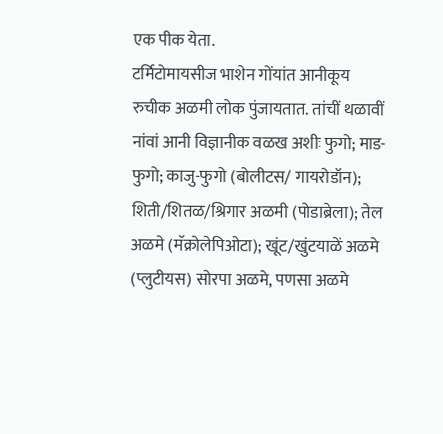एक पीक येता.
टर्मिटोमायसीज भाशेन गोंयांत आनीकूय रुचीक अळमी लोक पुंजायतात. तांचीं थळावीं नांवां आनी विज्ञानीक वळख अशीः फुगो; माड-फुगो; काजु-फुगो (बोलीटस/ गायरोडॉन); शिती/शितळ/श्रिगार अळमी (पोडाब्रेला); तेल अळमे (मॅक्रोलेपिओटा); खूंट/खुंटयाळें अळमे (प्लुटीयस) सोरपा अळमे, पणसा अळमे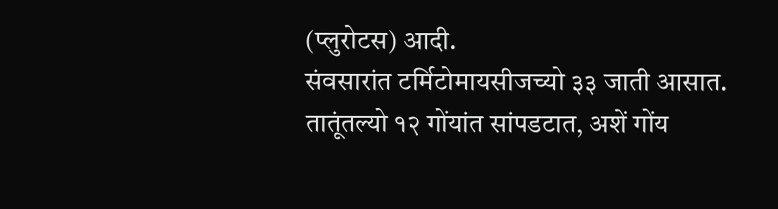(प्लुरोटस) आदी.
संवसारांत टर्मिटोमायसीजच्यो ३३ जाती आसात. तातूंतल्यो १२ गोंयांत सांपडटात, अशें गोंय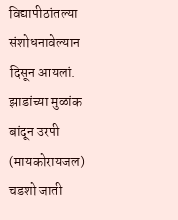विद्यापीठांतल्या संशोधनावेल्यान दिसून आयलां. झाडांच्या मुळांक बांदून उरपी (मायकोरायजल) चडशो जाती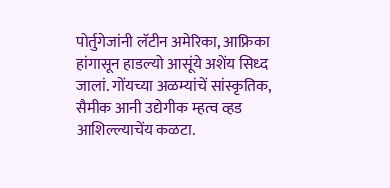पोर्तुगेजांनी लॅटीन अमेरिका, आफ्रिका हांगासून हाडल्यो आसूंये अशेंय सिध्द जालां. गोंयच्या अळम्यांचें सांस्कृतिक, सैमीक आनी उद्येगीक म्हत्व व्हड आशिल्ल्याचेंय कळटा.